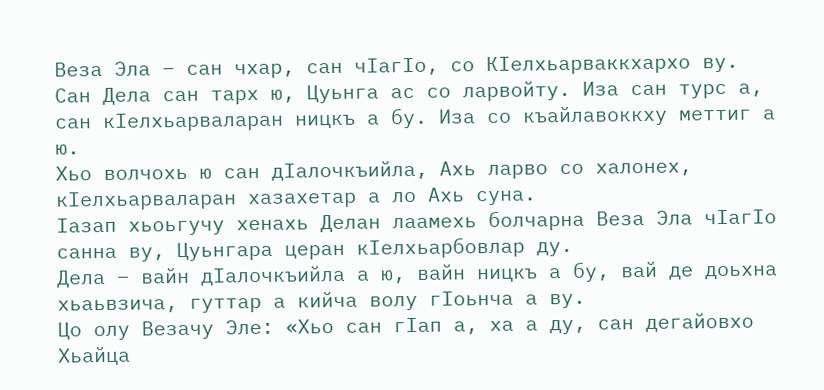Веза Эла – сан чхар, сан чІагІо, со КІелхьарваккхархо ву. Сан Дела сан тарх ю, Цуьнга ас со ларвойту. Иза сан турс а, сан кІелхьарваларан ницкъ а бу. Иза со къайлавоккху меттиг а ю.
Хьо волчохь ю сан дІалочкъийла, Ахь ларво со халонех, кІелхьарваларан хазахетар а ло Ахь суна.
Іазап хьоьгучу хенахь Делан лаамехь болчарна Веза Эла чІагІо санна ву, Цуьнгара церан кІелхьарбовлар ду.
Дела – вайн дІалочкъийла а ю, вайн ницкъ а бу, вай де доьхна хьаьвзича, гуттар а кийча волу гІоьнча а ву.
Цо олу Везачу Эле: «Хьо сан гІап а, ха а ду, сан дегайовхо Хьайца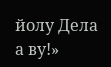йолу Дела а ву!»